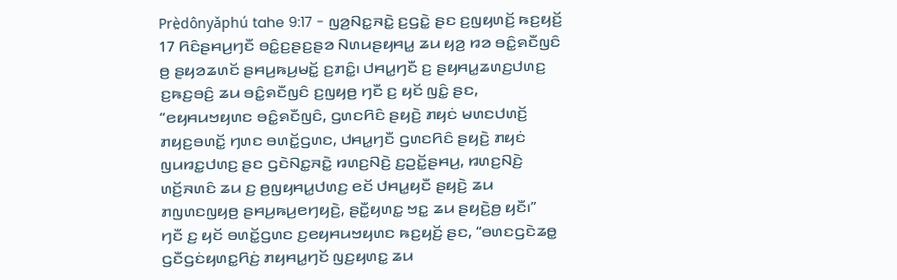Prè̤dônyǎphú tahe 9:17 - ꤜꤤ꤬ꤡꤢ꤭ꤏꤢꤧ꤭ ꤢ꤬ꤞꤢꤧ꤭ ꤔꤢ ꤢ꤬ꤜꤟꤛꤢꤩ꤬ ꤒꤢ꤬ꤟꤢꤩ꤬
17 ꤖꤢꤨꤔꤌꤣ꤬ꤚꤢꤪ ꤋꤢꤨ꤭ꤢ꤬ꤔꤢ꤬ꤔꤤ ꤡꤛꤣꤔꤟꤌꤣ꤭ ꤘꤣ ꤟꤤ꤬ ꤙꤤ ꤋꤢꤨ꤭ꤎꤢꤪꤜꤢꤨ ꤥ꤬ ꤔꤟꤤꤘꤛꤢꤩ ꤔꤌꤣ꤬ꤒꤣ꤬ꤗꤢꤩ꤭ ꤢ꤬ꤊꤢꤨ꤭꤯ ꤓꤌꤣ꤭ꤚꤢꤪ ꤢ꤬ ꤔꤟꤌꤣ꤭ꤘꤛꤢ꤬ꤓꤛꤢ꤬ ꤢ꤬ꤒꤢ꤬ꤋꤢꤨ꤬ ꤘꤣ ꤋꤢꤨ꤭ꤎꤢꤪꤜꤢꤨ ꤢ꤬ꤜꤟꤥ꤬ ꤚꤢꤪ ꤢ꤬ ꤟꤢꤩ ꤜꤢꤨ꤭ ꤔꤢ, “ꤕꤟꤌꤣꤠꤟꤛꤢ ꤋꤢꤨ꤭ꤎꤢꤪꤜꤢꤨ, ꤞꤛꤢꤖꤢꤨ ꤔꤟꤢꤧ꤬ ꤊꤟꤢꤦ ꤗꤛꤢꤓꤛꤢꤩ꤬ ꤊꤟꤢ꤬ꤋꤛꤢꤩ꤭ ꤚꤛꤢ ꤋꤛꤢꤩ꤭ꤞꤛꤢ, ꤓꤌꤣ꤭ꤚꤢꤪ ꤞꤛꤢꤖꤢꤨ ꤔꤟꤢꤧ꤬ ꤊꤟꤢꤦ ꤜꤣꤙꤢ꤭ꤓꤛꤢ꤬ ꤔꤢ ꤞꤢꤧꤡꤢ꤭ꤏꤢꤧ꤭ ꤙꤛꤢ꤬ꤡꤢꤧ꤬ ꤢ꤬ꤑꤢꤩ꤭ꤔꤌꤣ꤬, ꤙꤛꤢ꤬ꤡꤢꤧ꤬ ꤛꤢꤩ꤬ꤏꤛꤢꤨ ꤘꤣ ꤢ꤬ ꤥ꤬ꤜꤟꤌꤣ꤭ꤓꤛꤢ꤬ ꤕꤢꤩ ꤓꤌꤣ꤭ꤟꤢꤪ ꤔꤟꤢꤧ꤬ ꤘꤣ ꤊꤜꤛꤢꤜꤟꤥ꤬ ꤔꤌꤣ꤬ꤒꤣ꤬ꤕꤚꤟꤢꤧ꤬, ꤔꤢꤪ꤭ꤟꤛꤢ꤭ ꤠꤢ꤭ ꤘꤣ ꤔꤟꤢꤧ꤬ꤥ꤬ ꤟꤢꤪ꤯”
ꤚꤢꤪ ꤢ꤬ ꤟꤢꤩ ꤋꤛꤢꤩ꤭ꤞꤛꤢ ꤢ꤬ꤕꤟꤌꤣꤠꤟꤛꤢ ꤒꤢ꤬ꤟꤢꤩ꤬ ꤔꤢ, “ꤋꤛꤢꤞꤢꤧꤘꤥ꤭ ꤞꤢꤪꤞꤢꤦꤟꤛꤢ꤭ꤖꤢꤦ꤬ ꤊꤟꤌꤣ꤭ꤚꤢꤩ ꤜꤢ꤬ꤟꤛꤢ꤭ ꤘꤣ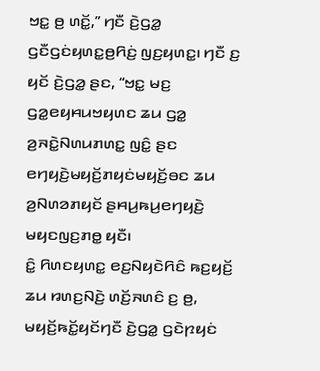ꤠꤢ꤭ ꤥ꤬ ꤛꤢꤩ꤭,” ꤚꤢꤪ ꤢꤧ꤬ꤞꤤ꤭ ꤞꤢꤪꤞꤢꤦꤟꤛꤢ꤭ꤥ꤬ꤖꤢꤦ꤬ ꤜꤢ꤬ꤟꤛꤢ꤭꤯ ꤚꤢꤪ ꤢ꤬ ꤟꤢꤩ ꤢꤧ꤬ꤞꤤ꤭ ꤔꤢ, “ꤠꤢ꤭ ꤗꤢ꤬ ꤞꤤ꤭ꤕꤟꤌꤣꤠꤟꤛꤢ ꤘꤣ ꤞꤤ꤭ ꤤ꤬ꤏꤢꤧ꤭ꤡꤛꤣꤊꤛꤢ꤭ ꤜꤢꤨ꤭ ꤔꤢ ꤕꤚꤟꤢꤧ꤬ꤗꤟꤢꤩ꤬ꤊꤟꤢꤦꤗꤟꤢꤩ꤬ꤋꤢ ꤘꤣ ꤤ꤬ꤡꤛꤤꤊꤟꤢꤩ ꤔꤌꤣ꤬ꤒꤣ꤬ꤕꤚꤟꤢꤧ꤬ ꤗꤟꤢꤜꤢ꤬ꤊꤥ꤭ ꤟꤢꤪ꤯
ꤢꤨ꤭ ꤖꤛꤢꤟꤛꤢ꤭ ꤕꤢ꤬ꤡꤟꤢꤧꤖꤢꤨ ꤒꤢ꤬ꤟꤢꤩ꤬ ꤘꤣ ꤙꤛꤢ꤬ꤡꤢꤧ꤬ ꤛꤢꤩ꤬ꤏꤛꤢꤨ ꤢ꤬ ꤥ꤬, ꤗꤟꤢꤩ꤬ꤒꤢꤩ꤭ꤟꤢꤩꤚꤢꤪ ꤢꤧ꤬ꤞꤤ꤭ ꤞꤢꤧꤐꤟꤢꤦ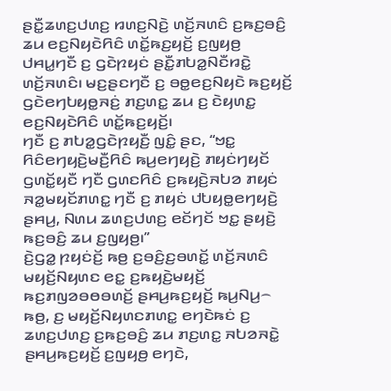ꤔꤢꤪ꤭ꤘꤛꤢ꤬ꤓꤛꤢ꤬ ꤙꤛꤢ꤬ꤡꤢꤧ꤬ ꤛꤢꤩ꤬ꤏꤛꤢꤨ ꤢ꤬ꤒꤢ꤬ꤋꤢꤨ꤬ ꤘꤣ ꤕꤢ꤬ꤡꤟꤢꤧꤖꤢꤨ ꤛꤢꤩ꤭ꤒꤢ꤬ꤟꤢꤩ꤬ ꤢ꤬ꤜꤟꤥ꤬ ꤓꤌꤣ꤭ꤚꤢꤪ ꤢ꤬ ꤞꤢꤧꤐꤟꤢꤦ ꤔꤢꤪ꤭ꤊꤝꤤ꤭ꤡꤢꤪꤙꤢꤧ꤭ ꤛꤢꤩ꤬ꤏꤛꤢꤨ꤯ ꤗꤢ꤬ꤔꤢꤚꤢꤪ ꤢ꤬ ꤋꤥ꤭ꤕꤢ꤬ꤡꤟꤢꤧ ꤒꤢ꤬ꤟꤢꤩ꤬ ꤞꤢꤧꤕꤚꤝꤟꤥ꤭ꤏꤢꤦ꤬ ꤊꤢ꤬ꤛꤢ꤭ ꤘꤣ ꤢ꤬ ꤢꤧꤟꤛꤢ꤭ ꤕꤢ꤬ꤡꤟꤢꤧꤖꤢꤨ ꤛꤢꤩ꤭ꤒꤢ꤬ꤟꤢꤩ꤬꤯
ꤚꤢꤪ ꤢ꤬ ꤊꤝꤤ꤭ꤞꤢꤧꤐꤟꤢꤪ꤬ ꤜꤢꤨ꤭ ꤔꤢ, “ꤠꤢ꤭ ꤖꤢꤨꤕꤚꤟꤢꤧ꤬ꤗꤢꤪ꤬ꤖꤢꤨ ꤒꤣ꤬ꤕꤚꤟꤢꤧ꤬ ꤊꤟꤢꤦꤚꤟꤢꤩ ꤞꤛꤢꤩ꤭ꤟꤢꤪ ꤚꤢꤪ ꤞꤛꤢꤖꤢꤨ ꤢ꤬ꤒꤟꤢꤧ꤬ꤏꤝꤤ ꤊꤟꤢꤦ ꤏꤤ꤭ꤗꤟꤢꤩꤊꤛꤢ꤭ ꤚꤢꤪ ꤢ꤬ ꤊꤟꤢꤦ ꤓꤝꤟꤥ꤭ꤕꤚꤟꤢꤧ꤬ ꤔꤌꤣ꤬, ꤡꤛꤣ ꤘꤛꤢ꤬ꤓꤛꤢ꤬ ꤕꤢꤩꤚꤢꤩ ꤠꤢ꤭ ꤔꤟꤢꤧ꤬ ꤒꤢ꤬ꤋꤢꤨ꤬ ꤘꤣ ꤢ꤬ꤜꤟꤥ꤬꤯”
ꤢꤧ꤬ꤞꤤ꤭ ꤐꤟꤢꤦꤢꤩ꤬ ꤒꤥ꤬ ꤢ꤬ꤋꤢꤨ꤬ꤢ꤬ꤋꤛꤢꤩ꤭ ꤛꤢꤩ꤬ꤏꤛꤢꤨ ꤗꤟꤢꤩ꤬ꤡꤟꤛꤢ ꤕꤢ꤭ ꤢ꤬ꤒꤟꤢꤧ꤬ꤗꤟꤢꤩ꤬ ꤒꤢ꤬ꤊꤜꤤꤋꤥꤋꤛꤢꤩ꤬ ꤔꤌꤣ꤬ꤒꤢ꤬ꤟꤢꤩ꤬ ꤒꤣ꤬ꤡꤣ꤬꤮ ꤒꤥ꤬, ꤢ꤬ ꤗꤟꤢꤩ꤬ꤡꤟꤛꤢꤊꤛꤢ꤭ ꤕꤚꤢꤧꤒꤢꤦ ꤢ꤬ ꤘꤛꤢ꤬ꤓꤛꤢ꤬ ꤢ꤬ꤒꤢ꤬ꤋꤢꤨ꤬ ꤘꤣ ꤊꤢ꤬ꤛꤢ꤭ ꤏꤝꤤꤏꤢꤧ꤭ ꤔꤌꤣ꤬ꤒꤢ꤬ꤟꤢꤩ꤬ ꤢ꤬ꤜꤟꤥ꤬ ꤕꤚꤢꤧ,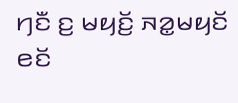ꤚꤢꤪ ꤢ꤬ ꤗꤟꤢꤩ꤬ ꤏꤤ꤭ꤗꤟꤢꤩ ꤕꤢꤩ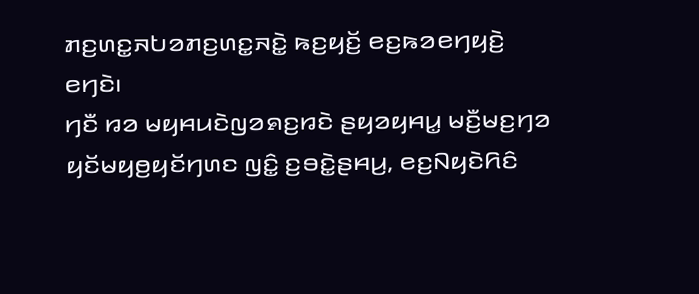ꤊꤢ꤬ꤛꤢ꤭ꤏꤝꤤꤊꤢ꤬ꤛꤢ꤭ꤏꤢꤧ꤭ ꤒꤢ꤬ꤟꤢꤩ꤬ ꤕꤢ꤬ꤒꤤꤕꤚꤟꤢꤧ꤬ ꤕꤚꤢꤧ꤯
ꤚꤢꤪ ꤙꤤ ꤗꤟꤌꤣꤢꤧꤜꤤꤎꤢ꤬ꤙꤢꤧ ꤔꤟꤤꤟꤌꤣ꤭ ꤗꤢꤪ꤬ꤗꤢ꤬ꤚꤤ ꤟꤢꤩꤗꤟꤥ꤬ꤟꤢꤩꤚꤛꤢ ꤜꤢꤨ꤭ ꤢ꤬ꤋꤢꤧ꤭ꤔꤌꤣ꤬, ꤕꤢ꤬ꤡꤟꤢꤧꤖꤢꤨ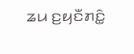ꤘꤣ ꤢ꤬ꤟꤢꤪꤊꤢꤨ꤭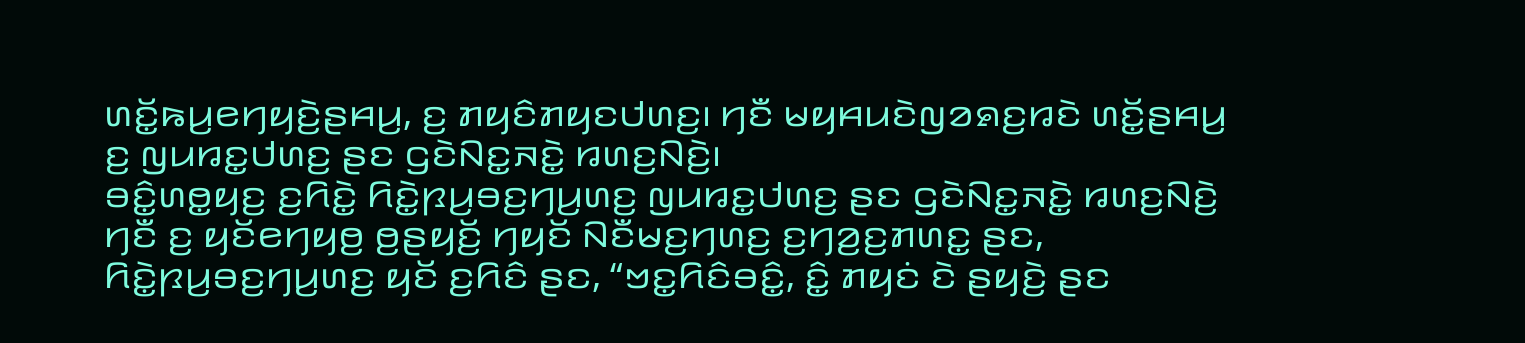ꤛꤢꤩ꤭ꤒꤣ꤬ꤕꤚꤟꤢꤧ꤬ꤔꤌꤣ꤬, ꤢ꤬ ꤊꤟꤢꤨꤊꤟꤢꤓꤛꤢ꤬꤯ ꤚꤢꤪ ꤗꤟꤌꤣꤢꤧꤜꤤꤎꤢ꤬ꤙꤢꤧ ꤛꤢꤩ꤭ꤔꤌꤣ꤬ ꤢ꤬ ꤜꤣꤙꤢ꤭ꤓꤛꤢ꤬ ꤔꤢ ꤞꤢꤧꤡꤢ꤭ꤏꤢꤧ꤭ ꤙꤛꤢ꤬ꤡꤢꤧ꤬꤯
ꤋꤢꤨ꤭ꤛꤥ꤭ꤟꤢ꤬ ꤢ꤬ꤖꤢꤧ꤭ ꤖꤢꤧ꤭ꤐꤣ꤬ꤋꤢ꤬ꤚꤣ꤬ꤛꤢ꤬ ꤜꤣꤙꤢ꤭ꤓꤛꤢ꤬ ꤔꤢ ꤞꤢꤧꤡꤢ꤭ꤏꤢꤧ꤭ ꤙꤛꤢ꤬ꤡꤢꤧ꤬ ꤚꤢꤪ ꤢ꤬ ꤟꤢꤩꤕꤚꤟꤥ꤬ ꤥ꤬ꤔꤟꤢꤩ꤬ ꤚꤟꤢꤩ ꤡꤢꤪꤗꤢ꤬ꤚꤛꤢ꤬ ꤢ꤬ꤚꤤ꤬ꤢ꤬ꤊꤛꤢ꤭ ꤔꤢ,
ꤖꤢꤧ꤭ꤐꤣ꤬ꤋꤢ꤬ꤚꤣ꤬ꤛꤢ꤬ ꤟꤢꤩ ꤢ꤬ꤖꤢꤨ ꤔꤢ, “ꤠꤢ꤭ꤖꤢꤨꤋꤢꤨ꤭, ꤢꤨ꤭ ꤊꤟꤢꤦ ꤢꤧ ꤔꤟꤢꤧ꤬ ꤔꤢ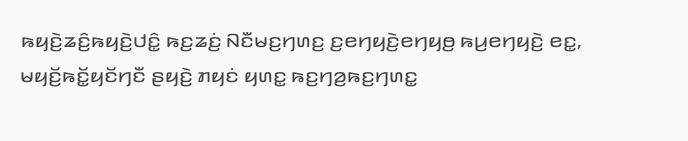ꤒꤟꤢꤧ꤬ꤘꤢꤨ꤬ꤒꤟꤢꤧ꤬ꤓꤢꤨ꤭ ꤒꤢ꤬ꤘꤢꤦ꤬ ꤡꤢꤪꤗꤢ꤬ꤚꤛꤢ꤬ ꤢ꤬ꤕꤚꤟꤢꤧ꤬ꤕꤚꤟꤥ꤬ ꤒꤣ꤬ꤕꤚꤟꤢꤧ꤬ ꤕꤢ꤭, ꤗꤟꤢꤩ꤬ꤒꤢꤩ꤭ꤟꤢꤩꤚꤢꤪ ꤔꤟꤢꤧ꤬ ꤊꤟꤢꤦ ꤟꤛꤢ꤭ ꤒꤢ꤬ꤚꤤ꤬ꤒꤢ꤬ꤚꤛꤢ꤭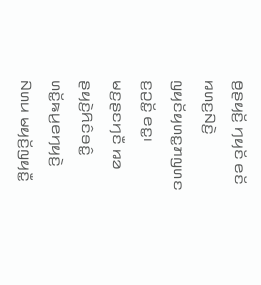ꤥ꤬ꤔꤟꤢꤩ꤬ ꤚꤟꤢꤩ ꤕꤢꤩ ꤙꤛꤢ꤬ꤡꤢꤧ꤬ ꤜꤟꤢꤩꤟꤛꤢ꤭ꤊꤜꤛꤢ ꤢ꤬ꤑꤢꤩ꤭ ꤕꤢ꤭꤯
ꤗꤢ꤬ꤔꤢꤚꤢꤪ ꤙꤤ ꤔꤟꤢꤧ꤬ꤖꤢꤨꤋꤢꤨ꤭ ꤛꤢꤩ꤭ꤒꤣ꤬ꤕꤚꤟꤢꤧ꤬ ꤡꤛꤣ ꤗꤟꤢꤩ꤬ꤜꤟꤢꤪ꤭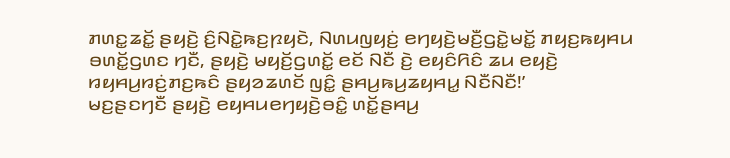ꤊꤛꤢ꤭ꤘꤢꤩ꤭ ꤔꤟꤢꤧ꤬ ꤢꤨ꤬ꤡꤢꤧ꤭ꤒꤢ꤬ꤐꤟꤢꤧ, ꤡꤛꤣꤜꤟꤢꤦ꤬ ꤕꤚꤟꤢꤧ꤬ꤗꤢꤪ꤬ꤞꤢꤧ꤭ꤗꤢꤩ꤭ ꤊꤟꤢ꤬ꤒꤟꤌꤣ ꤋꤛꤢꤩ꤭ꤞꤛꤢ ꤚꤢꤪ, ꤔꤟꤢꤧ꤬ ꤗꤟꤢꤩ꤬ꤞꤛꤢꤩ꤭ ꤕꤢꤩ ꤡꤢꤪ ꤢꤧ꤬ ꤕꤟꤢꤨꤖꤢꤨ ꤘꤣ ꤕꤟꤢꤧ꤬ ꤙꤟꤌꤣ꤬ꤙꤢꤦ꤬ꤊꤢ꤬ꤒꤢꤨ ꤔꤟꤤꤘꤛꤢꤩ ꤜꤢꤨ꤭ ꤔꤌꤣ꤬ꤒꤣ꤬ꤘꤟꤌꤣ꤭ ꤡꤢꤪꤡꤢꤪ!’
ꤗꤢ꤬ꤔꤢꤚꤢꤪ ꤔꤟꤢꤧ꤬ ꤕꤟꤌꤣꤕꤚꤟꤢꤧ꤬ꤋꤢꤨ꤭ ꤛꤢꤩ꤭ꤔꤌꤣ꤬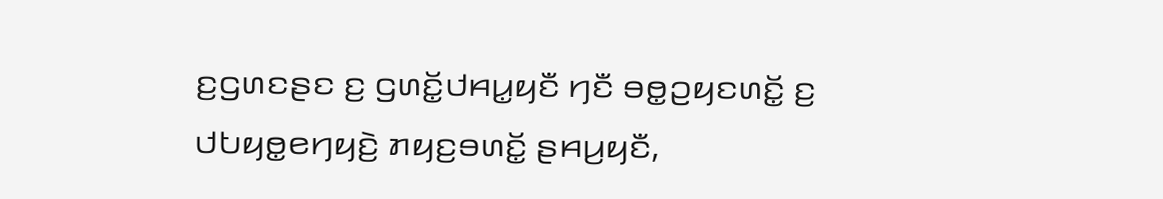ꤢ꤬ꤞꤛꤢꤔꤢ ꤢ꤬ ꤞꤛꤢꤩ꤭ꤓꤌꤣ꤭ꤟꤢꤪ ꤚꤢꤪ ꤋꤥ꤭ꤑꤟꤢꤛꤢꤩ꤭ ꤢ꤬ ꤓꤝꤟꤥ꤭ꤕꤚꤟꤢꤧ꤬ ꤊꤟꤢ꤬ꤋꤛꤢꤩ꤭ ꤔꤌꤣ꤬ꤟꤢꤪ,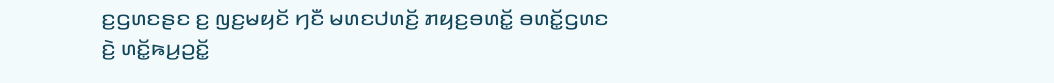ꤢ꤬ꤞꤛꤢꤔꤢ ꤢ꤬ ꤜꤢ꤬ꤗꤟꤢꤩ ꤚꤢꤪ ꤗꤛꤢꤓꤛꤢꤩ꤬ ꤊꤟꤢ꤬ꤋꤛꤢꤩ꤭ ꤋꤛꤢꤩ꤭ꤞꤛꤢ ꤢꤧ꤬ ꤛꤢꤩ꤭ꤒꤣ꤬ꤑꤢꤩ꤭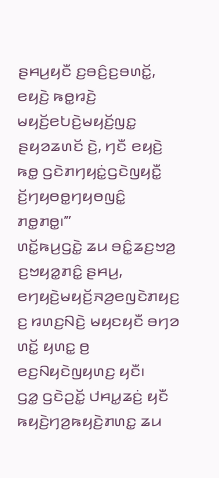ꤔꤌꤣ꤬ꤟꤢꤪ ꤢ꤬ꤋꤢꤨ꤬ꤢ꤬ꤋꤛꤢꤩ꤭, ꤕꤟꤢꤧ꤬ ꤒꤥ꤭ꤙꤢꤧ꤬ ꤗꤟꤢꤩ꤬ꤕꤝꤢꤧ꤬ꤗꤟꤢꤩ꤬ꤜꤢ꤭ ꤔꤟꤤꤘꤛꤢꤩ ꤢꤧ꤬, ꤚꤢꤪ ꤕꤟꤢꤧ꤬ ꤒꤥ꤭ ꤞꤢꤧꤊꤚꤟꤢꤦ꤭ꤞꤢꤧꤜꤟꤢꤪ꤭ ꤢꤩ꤬ꤚꤟꤥꤥ꤭ꤚꤟꤥꤜꤢꤨ꤭ ꤊꤥ꤭ꤊꤥ꤭꤯’”
ꤛꤢꤩ꤭ꤒꤣ꤬ꤞꤢꤧ꤭ ꤘꤣ ꤋꤢꤨ꤭ꤘꤢ꤬ꤠꤤ꤬ ꤢ꤬ꤠꤟꤤ꤭ꤊꤢꤨ꤭ ꤔꤌꤣ꤬, ꤕꤚꤟꤢꤧ꤬ꤗꤟꤢꤩ꤬ꤏꤤ꤬ꤕꤜꤢꤧꤊꤟꤢ꤬ ꤢ꤬ ꤙꤛꤢ꤬ꤡꤢꤧ꤬ ꤗꤟꤢꤟꤢꤪ ꤋꤚꤤ ꤛꤢꤩ꤭ ꤟꤛꤢ꤭ ꤥ꤬ ꤕꤢ꤬ꤡꤟꤢꤧꤜꤟꤛꤢ꤬ ꤟꤢꤪ꤯
ꤞꤤ꤭ ꤞꤢꤧꤑꤢꤩ꤭ ꤓꤌꤣ꤭ꤘꤢꤦ꤬ ꤟꤢꤪ ꤒꤟꤢꤧ꤬ꤚꤤ꤬ꤒꤟꤢꤧ꤬ꤊꤛꤢ꤭ ꤘꤣ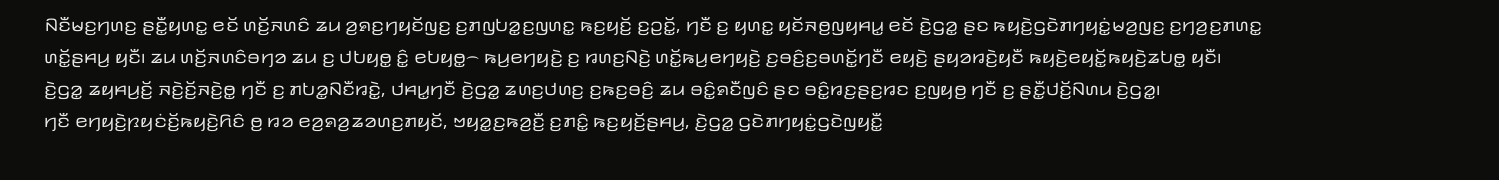ꤡꤢꤪꤗꤢ꤬ꤚꤛꤢ꤬ ꤔꤢꤪ꤭ꤟꤛꤢ꤭ ꤕꤢꤩ ꤛꤢꤩ꤬ꤏꤛꤢꤨ ꤘꤣ ꤤ꤬ꤎꤢ꤬ꤚꤟꤢꤩꤜꤢ꤬ ꤢ꤬ꤊꤜꤝꤤ꤭ꤢ꤬ꤜꤛꤢ꤭ ꤒꤢ꤬ꤟꤢꤩ꤬ ꤢ꤬ꤑꤢꤩ꤭, ꤚꤢꤪ ꤢ꤬ ꤟꤛꤢ꤭ ꤟꤢꤩꤏꤥ꤬ꤜꤟꤌꤣ꤭ ꤕꤢꤩ ꤢꤧ꤬ꤞꤤ꤭ ꤔꤢ ꤒꤟꤢꤧ꤬ꤞꤢꤧꤊꤚꤟꤢꤦ꤭ꤗꤤ꤬ꤜꤢ꤬ ꤢ꤬ꤚꤤ꤬ꤢ꤬ꤊꤛꤢ꤭ ꤛꤢꤩ꤭ꤔꤌꤣ꤬ ꤟꤢꤪ꤯ ꤘꤣ ꤛꤢꤩ꤬ꤏꤛꤢꤨꤋꤚꤤ ꤘꤣ ꤢ꤬ ꤓꤝꤟꤥ꤭ ꤢꤨ꤭ ꤕꤝꤟꤥ꤭꤮ ꤒꤣ꤬ꤕꤚꤟꤢꤧ꤬ ꤢ꤬ ꤙꤛꤢ꤬ꤡꤢꤧ꤬ ꤛꤢꤩ꤭ꤒꤣ꤬ꤕꤚꤟꤢꤧ꤬ ꤢ꤬ꤋꤢꤨ꤬ꤢ꤬ꤋꤛꤢꤩ꤭ꤚꤢꤪ ꤕꤟꤢꤧ꤬ ꤔꤟꤤꤙꤢꤧ꤬ꤟꤢꤪ ꤒꤟꤢꤧ꤬ꤕꤟꤢꤩ꤭ꤒꤟꤢꤧ꤬ꤘꤝꤥ꤭ ꤟꤢꤪ꤯
ꤢꤧ꤬ꤞꤤ꤭ ꤘꤟꤌꤣ꤬ꤢꤩ꤬ ꤏꤢꤧ꤬ꤢꤩ꤬ꤏꤢꤧ꤬ꤥ꤭ ꤚꤢꤪ ꤢ꤬ ꤊꤝꤤ꤭ꤡꤢꤪꤙꤢꤧ꤭, ꤓꤌꤣ꤭ꤚꤢꤪ ꤢꤧ꤬ꤞꤤ꤭ ꤘꤛꤢ꤬ꤓꤛꤢ꤬ ꤢ꤬ꤒꤢ꤬ꤋꤢꤨ꤬ ꤘꤣ ꤋꤢꤨ꤭ꤎꤢꤪꤜꤢꤨ ꤔꤢ ꤋꤢꤨ꤭ꤙꤢ꤬ꤔꤢ꤬ꤙꤢ ꤢ꤬ꤜꤟꤥ꤬ ꤚꤢꤪ ꤢ꤬ ꤔꤢꤪ꤭ꤓꤢꤩ꤬ꤡꤛꤣ ꤢꤧ꤬ꤞꤤ꤭꤯
ꤚꤢꤪ ꤕꤚꤟꤢꤧ꤬ꤐꤟꤢꤦꤢꤩ꤬ꤒꤟꤢꤧ꤬ꤖꤢꤨ ꤥ꤬ ꤙꤤ ꤕꤤ꤬ꤎꤤ꤬ꤘꤤꤛꤢ꤬ꤊꤟꤢꤩ, ꤠꤟꤤ꤭ꤢ꤬ꤒꤤ꤬ꤢꤪ꤬ ꤢ꤬ꤊꤢꤨ꤭ ꤒꤢ꤬ꤟꤢꤩ꤬ꤔꤌꤣ꤬, ꤢꤧ꤬ꤞꤤ꤭ ꤞꤢꤧꤊꤚꤟꤢꤦ꤭ꤞꤢꤧꤜꤟꤢꤪ꤭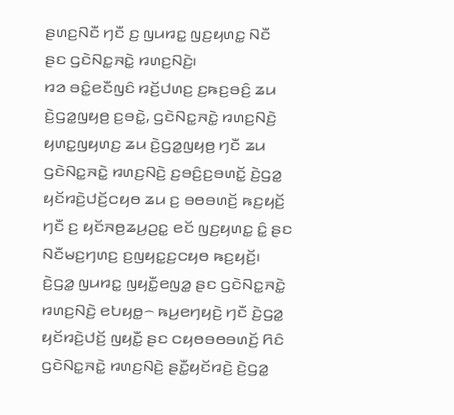ꤔꤛꤢ꤬ꤡꤢꤪ ꤚꤢꤪ ꤢ꤬ ꤜꤣꤙꤢ꤭ ꤜꤢ꤬ꤟꤛꤢ꤭ ꤡꤢꤪ ꤔꤢ ꤞꤢꤧꤡꤢ꤭ꤏꤢꤧ꤭ ꤙꤛꤢ꤬ꤡꤢꤧ꤬꤯
ꤙꤤ ꤋꤢꤨ꤭ꤕꤢꤪꤜꤢꤨ ꤙꤢꤩ꤬ꤓꤛꤢ꤬ ꤢ꤬ꤒꤢ꤬ꤋꤢꤨ꤬ ꤘꤣ ꤢꤧ꤬ꤞꤤ꤭ꤜꤟꤥ꤬ ꤢ꤬ꤋꤢꤧ꤭, ꤞꤢꤧꤡꤢ꤭ꤏꤢꤧ꤭ ꤙꤛꤢ꤬ꤡꤢꤧ꤬ ꤟꤛꤢ꤭ꤜꤟꤛꤢ꤬ ꤘꤣ ꤢꤧ꤬ꤞꤤ꤭ꤜꤟꤥ꤬ ꤚꤢꤪ ꤘꤣ ꤞꤢꤧꤡꤢ꤭ꤏꤢꤧ꤭ ꤙꤛꤢ꤬ꤡꤢꤧ꤬ ꤢ꤬ꤋꤢꤨ꤬ꤢ꤬ꤋꤛꤢꤩ꤭ ꤢꤧ꤬ꤞꤤ꤭ ꤟꤢꤩꤙꤢꤧ꤬ꤓꤢꤩ꤬ꤍꤟꤥ ꤘꤣ ꤢ꤬ ꤋꤥꤋꤛꤢꤩ꤬ ꤒꤢ꤬ꤟꤢꤩ꤬ ꤚꤢꤪ ꤢ꤬ ꤟꤢꤩꤏꤥ꤬ꤘꤣ꤬ꤑꤢ꤭ ꤕꤢꤩ ꤜꤢ꤬ꤟꤛꤢ꤭ ꤢꤨ꤭ ꤔꤢ ꤡꤢꤪꤗꤢ꤬ꤚꤛꤢ꤬ ꤢ꤬ꤜꤟꤢ꤭ꤢ꤬ꤍꤟꤥ ꤒꤢ꤬ꤟꤢꤩ꤬꤯
ꤢꤧ꤬ꤞꤤ꤭ ꤜꤣꤙꤢ꤭ ꤜꤟꤢꤪ꤭ꤕꤜꤤ꤭ ꤔꤢ ꤞꤢꤧꤡꤢ꤭ꤏꤢꤧ꤭ ꤙꤛꤢ꤬ꤡꤢꤧ꤬ ꤕꤝꤟꤥ꤭꤮ ꤒꤣ꤬ꤕꤚꤟꤢꤧ꤬ ꤚꤢꤪ ꤢꤧ꤬ꤞꤤ꤭ ꤟꤢꤩꤙꤢꤧ꤬ꤓꤢꤩ꤬ ꤜꤟꤢꤪ꤭ ꤔꤢ ꤍꤟꤥꤋꤥꤋꤛꤢꤩ꤬ ꤖꤢꤨ ꤞꤢꤧꤡꤢ꤭ꤏꤢꤧ꤭ ꤙꤛꤢ꤬ꤡꤢꤧ꤬ ꤔꤢꤪ꤭ꤟꤢꤩꤙꤢꤧ꤬ ꤢꤧ꤬ꤞꤤ꤭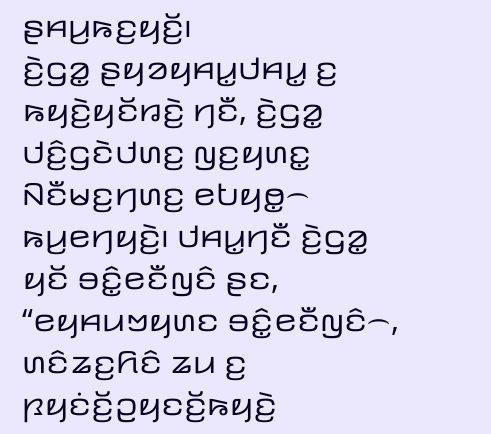ꤔꤌꤣ꤬ꤒꤢ꤬ꤟꤢꤩ꤬꤯
ꤢꤧ꤬ꤞꤤ꤭ ꤔꤟꤤꤟꤌꤣ꤭ꤓꤌꤣ꤭ ꤢ꤬ ꤒꤟꤢꤧ꤬ꤟꤢꤩꤙꤢꤧ꤬ ꤚꤢꤪ, ꤢꤧ꤬ꤞꤤ꤭ ꤓꤢꤨ꤬ꤞꤢꤧꤓꤛꤢ꤬ ꤜꤢ꤬ꤟꤛꤢ꤭ ꤡꤢꤪꤗꤢ꤬ꤚꤛꤢ꤬ ꤕꤝꤟꤥ꤭꤮ ꤒꤣ꤬ꤕꤚꤟꤢꤧ꤬꤯ ꤓꤌꤣ꤭ꤚꤢꤪ ꤢꤧ꤬ꤞꤤ꤭ ꤟꤢꤩ ꤋꤢꤨ꤭ꤕꤢꤪꤜꤢꤨ ꤔꤢ, “ꤕꤟꤌꤣꤠꤟꤛꤢ ꤋꤢꤨ꤭ꤕꤢꤪꤜꤢꤨ꤮, ꤛꤢꤨꤘꤢ꤬ꤖꤢꤨ ꤘꤣ ꤢ꤬ ꤐꤟꤢꤦꤢꤩ꤬ꤑꤟꤢꤢꤩ꤬ꤒꤟꤢꤧ꤬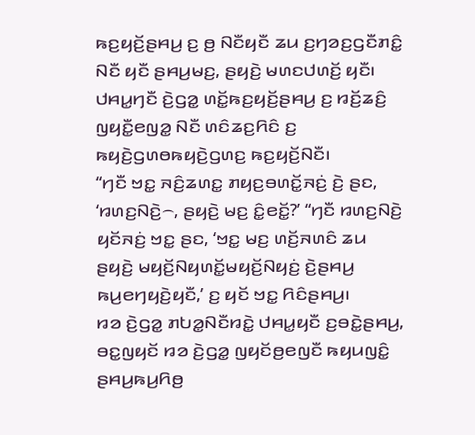ꤒꤢ꤬ꤟꤢꤩ꤬ꤔꤌꤣ꤬ ꤢ꤬ ꤥ꤬ ꤡꤢꤪꤟꤢꤪ ꤘꤣ ꤢ꤬ꤚꤤꤢ꤬ꤞꤢꤪꤊꤢꤨ꤭ ꤡꤢꤪ ꤟꤢꤪ ꤔꤌꤣ꤬ꤗꤢ꤬, ꤔꤟꤢꤧ꤬ ꤗꤛꤢꤓꤛꤢꤩ꤬ ꤟꤢꤪ꤯ ꤓꤌꤣ꤭ꤚꤢꤪ ꤢꤧ꤬ꤞꤤ꤭ ꤛꤢꤩ꤭ꤒꤢ꤬ꤟꤢꤩ꤬ꤔꤌꤣ꤬ ꤢ꤬ ꤙꤢꤩ꤬ꤘꤢꤨ꤬ ꤜꤟꤢꤪ꤭ꤕꤜꤤ꤭ ꤡꤢꤪ ꤛꤢꤨꤘꤢ꤬ꤖꤢꤨ ꤢ꤬ ꤒꤟꤢꤧ꤬ꤞꤛꤥꤒꤟꤢꤧ꤬ꤞꤛꤢ꤬ ꤒꤢ꤬ꤟꤢꤩ꤬ꤡꤢꤪ꤯
“ꤚꤢꤪ ꤠꤢ꤭ ꤏꤢꤨ꤬ꤘꤛꤢ꤭ ꤊꤟꤢ꤬ꤋꤛꤢꤩ꤭ꤏꤢꤦ꤬ ꤢꤧ꤬ ꤔꤢ, ‘ꤙꤛꤢ꤬ꤡꤢꤧ꤬꤮, ꤔꤟꤢꤧ꤬ ꤗꤢ꤬ ꤢꤨ꤭ꤕꤢꤩ꤭?’ “ꤚꤢꤪ ꤙꤛꤢ꤬ꤡꤢꤧ꤬ ꤟꤢꤩꤏꤢꤦ꤬ ꤠꤢ꤭ ꤔꤢ, ‘ꤠꤢ꤭ ꤗꤢ꤬ ꤛꤢꤩ꤬ꤏꤛꤢꤨ ꤘꤣ ꤔꤟꤢꤧ꤬ ꤗꤟꤢꤩ꤬ꤡꤟꤛꤢꤩ꤭ꤗꤟꤢꤩ꤬ꤡꤟꤢꤦ꤬ ꤢꤧ꤬ꤔꤌꤣ꤬ ꤒꤣ꤬ꤕꤚꤟꤢꤧ꤬ꤟꤢꤪ,’ ꤢ꤬ ꤟꤢꤩ ꤠꤢ꤭ ꤖꤢꤨꤔꤌꤣ꤬꤯
ꤙꤤ ꤢꤧ꤬ꤞꤤ꤭ ꤊꤝꤤ꤭ꤡꤢꤪꤙꤢꤧ꤭ ꤓꤌꤣ꤭ꤟꤢꤪ ꤢ꤬ꤋꤢꤧ꤭ꤔꤌꤣ꤬, ꤋꤢ꤭ꤜꤟꤢꤩ ꤙꤤ ꤢꤧ꤬ꤞꤤ꤭ ꤜꤟꤢꤩꤥ꤬ꤕꤜꤢꤪ ꤒꤟꤣꤜꤢꤨ꤭ ꤔꤌꤣ꤬ꤒꤣ꤬ꤖꤥ꤬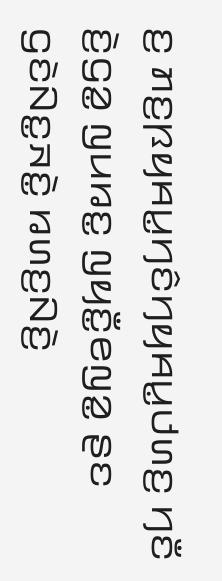ꤢ꤬ ꤊꤢ꤬ꤐꤟꤌꤣ꤭ꤚꤢꤨꤚꤟꤌꤣ꤭ꤓꤛꤢ꤬ ꤚꤢꤪ ꤢꤧ꤬ꤞꤤ꤭ ꤜꤣꤙꤢ꤭ ꤜꤟꤢꤪ꤭ꤕꤜꤤ꤭ ꤔꤢ ꤞꤢꤧꤡꤢ꤭ꤏꤢꤧ꤭ ꤙꤛꤢ꤬ꤡꤢꤧ꤬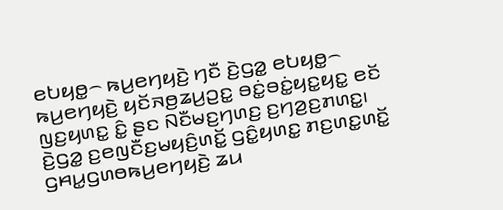ꤕꤝꤟꤥ꤭꤮ ꤒꤣ꤬ꤕꤚꤟꤢꤧ꤬ ꤚꤢꤪ ꤢꤧ꤬ꤞꤤ꤭ ꤕꤝꤟꤥ꤭꤮ ꤒꤣ꤬ꤕꤚꤟꤢꤧ꤬ ꤟꤢꤩꤏꤥ꤬ꤘꤣ꤬ꤑꤢ꤭ ꤋꤢꤦ꤭ꤋꤢꤦ꤭ꤟꤢ꤭ꤟꤢ꤭ ꤕꤢꤩ ꤜꤢ꤬ꤟꤛꤢ꤭ ꤢꤨ꤭ ꤔꤢ ꤡꤢꤪꤗꤢ꤬ꤚꤛꤢ꤬ ꤢ꤬ꤚꤤ꤬ꤢ꤬ꤊꤛꤢ꤭꤯
ꤢꤧ꤬ꤞꤤ꤭ ꤢ꤬ꤕꤜꤢꤪꤢ꤬ꤗꤟꤢꤨ꤬ꤛꤢꤩ꤭ ꤞꤢꤨ꤭ꤟꤛꤢ꤭ ꤊꤢ꤬ꤛꤢ꤭ꤛꤢꤩ꤭ ꤞꤌꤣ꤭ꤞꤛꤥꤒꤣ꤬ꤕꤚꤟꤢꤧ꤬ ꤘꤣ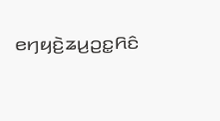ꤕꤚꤟꤢꤧ꤬ꤘꤣ꤬ꤑꤢ꤭ꤖꤢꤨ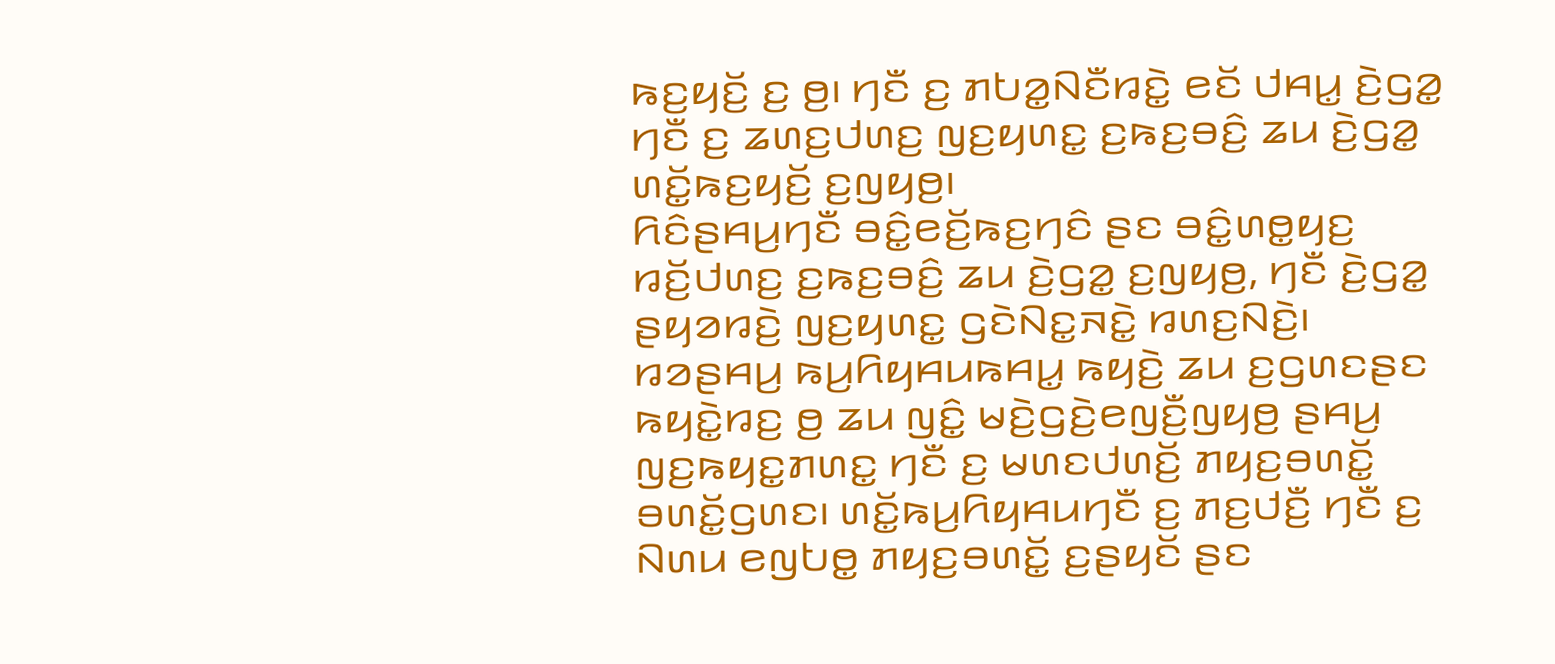ꤒꤢ꤬ꤟꤢꤩ꤬ ꤢ꤬ ꤥ꤬꤯ ꤚꤢꤪ ꤢ꤬ ꤊꤝꤤ꤭ꤡꤢꤪꤙꤢꤧ꤭ ꤕꤢꤩ ꤓꤌꤣ꤭ ꤢꤧ꤬ꤞꤤ꤭ ꤚꤢꤪ ꤢ꤬ ꤘꤛꤢ꤬ꤓꤛꤢ꤬ ꤜꤢ꤬ꤟꤛꤢ꤭ ꤢ꤬ꤒꤢ꤬ꤋꤢꤨ꤬ ꤘꤣ ꤢꤧ꤬ꤞꤤ꤭ ꤛꤢꤩ꤭ꤒꤢ꤬ꤟꤢꤩ꤬ ꤢ꤬ꤜꤟꤥ꤬꤯
ꤖꤢꤨꤔꤌꤣ꤬ꤚꤢꤪ ꤋꤢꤨ꤭ꤕꤢꤩ꤬ꤒꤢ꤬ꤚꤢꤨ ꤔꤢ ꤋꤢꤨ꤭ꤛꤥ꤭ꤟꤢ꤬ ꤙꤢꤩ꤬ꤓꤛꤢ꤬ ꤢ꤬ꤒꤢ꤬ꤋꤢꤨ꤬ ꤘꤣ ꤢꤧ꤬ꤞꤤ꤭ ꤢ꤬ꤜꤟꤥ꤬, ꤚꤢꤪ ꤢꤧ꤬ꤞꤤ꤭ ꤔꤟꤤꤙꤢꤧ꤬ ꤜꤢ꤬ꤟꤛꤢ꤭ ꤞꤢꤧꤡꤢ꤭ꤏꤢꤧ꤭ ꤙꤛꤢ꤬ꤡꤢꤧ꤬꤯
ꤙꤤꤔꤌꤣ꤬ ꤒꤣ꤬ꤖꤟꤌꤣꤒꤌꤣ꤭ ꤒꤟꤢꤧ꤬ ꤘꤣ ꤢ꤬ꤞꤛꤢꤔꤢ ꤒꤟꤢꤧ꤭ꤙꤢ꤬ ꤥ꤬ ꤘꤣ ꤜꤢꤨ꤭ ꤗꤢꤧ꤬ꤞꤢꤧ꤬ꤕꤜꤢꤪ꤬ꤜꤟꤥ꤬ ꤔꤌꤣ꤬ ꤜꤢ꤬ꤒꤟꤢ꤭ꤊꤛꤢ꤭ ꤚꤢꤪ ꤢ꤬ ꤗꤛꤢꤓꤛꤢꤩ꤬ ꤊꤟꤢ꤬ꤋꤛꤢꤩ꤭ ꤋꤛꤢꤩ꤭ꤞꤛꤢ꤯ ꤛꤢꤩ꤭ꤒꤣ꤬ꤖꤟꤌꤣꤚꤢꤪ ꤢ꤬ ꤊꤢ꤬ꤓꤢꤪ꤬ ꤚꤢꤪ ꤢ꤬ ꤡꤛꤣ ꤕꤜꤝꤥ꤭ ꤊꤟꤢ꤬ꤋꤛꤢꤩ꤭ ꤢ꤬ꤔꤟꤢꤩ ꤔꤢ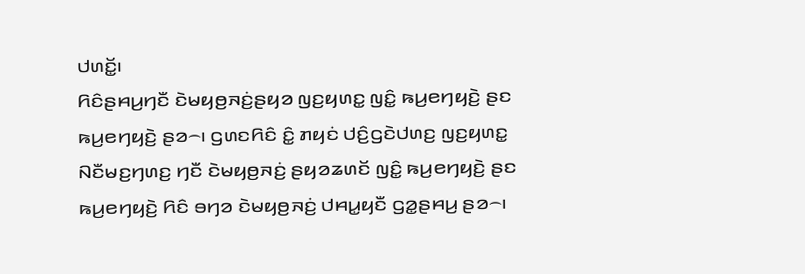ꤓꤛꤢꤩ꤭꤯
ꤖꤢꤨꤔꤌꤣ꤬ꤚꤢꤪ ꤢꤧꤗꤟꤥ꤬ꤏꤢꤦ꤬ꤔꤟꤤ ꤜꤢ꤬ꤟꤛꤢ꤭ ꤜꤢꤨ꤭ ꤒꤣ꤬ꤕꤚꤟꤢꤧ꤬ ꤔꤢ ꤒꤣ꤬ꤕꤚꤟꤢꤧ꤬ ꤔꤤ꤮꤯ ꤞꤛꤢꤖꤢꤨ ꤢꤨ꤭ ꤊꤟꤢꤦ ꤓꤢꤨ꤬ꤞꤢꤧꤓꤛꤢ꤬ ꤜꤢ꤬ꤟꤛꤢ꤭ ꤡꤢꤪꤗꤢ꤬ꤚꤛꤢ꤬ ꤚꤢꤪ ꤢꤧꤗꤟꤥ꤬ꤏꤢꤦ꤬ ꤔꤟꤤꤘꤛꤢꤩ ꤜꤢꤨ꤭ ꤒꤣ꤬ꤕꤚꤟꤢꤧ꤬ ꤔꤢ ꤒꤣ꤬ꤕꤚꤟꤢꤧ꤬ ꤖꤢꤨ ꤋꤚꤤ ꤢꤧꤗꤟꤥ꤬ꤏꤢꤦ꤬ ꤓꤌꤣ꤭ꤟꤢꤪ ꤞꤤ꤭ꤔꤌꤣ꤬ ꤔꤤ꤮꤯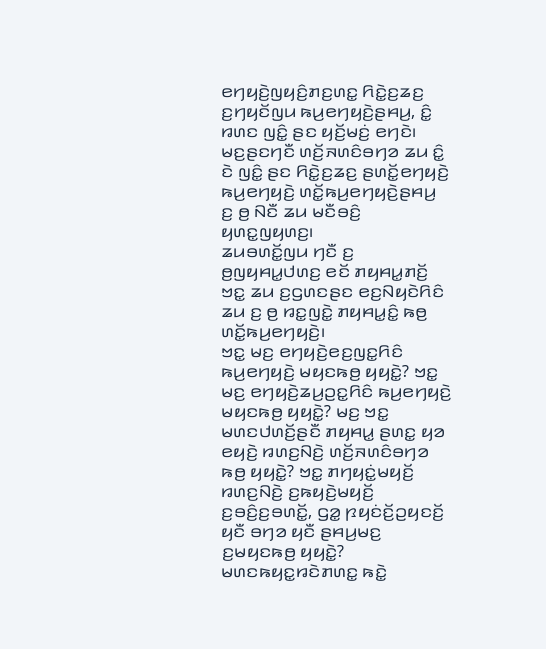ꤕꤚꤟꤢꤧ꤬ꤜꤟꤢꤨ꤬ꤊꤢ꤬ꤛꤢ꤭ ꤖꤢꤧ꤭ꤢ꤬ꤘꤢ꤬ ꤢ꤬ꤚꤟꤢꤩꤜꤣ ꤒꤣ꤬ꤕꤚꤟꤢꤧ꤬ꤔꤌꤣ꤬, ꤢꤨ꤭ ꤙꤛꤢ ꤜꤢꤨ꤭ ꤔꤢ ꤟꤢꤩ꤬ꤗꤢꤦ꤬ ꤕꤚꤢꤧ꤯ ꤗꤢ꤬ꤔꤢꤚꤢꤪ ꤛꤢꤩ꤬ꤏꤛꤢꤨꤋꤚꤤ ꤘꤣ ꤢꤨ꤭ ꤢꤧ ꤜꤢꤨ꤭ ꤔꤢ ꤖꤢꤧ꤭ꤢ꤬ꤘꤢ꤬ ꤔꤛꤢꤩ꤭ꤕꤚꤟꤢꤧ꤬ ꤒꤣ꤬ꤕꤚꤟꤢꤧ꤬ ꤛꤢꤩ꤭ꤒꤣ꤬ꤕꤚꤟꤢꤧ꤬ꤔꤌꤣ꤬ ꤢ꤬ ꤥ꤬ ꤡꤢꤪ ꤘꤣ ꤗꤢꤪꤋꤢꤨ꤬ ꤟꤛꤢ꤭ꤜꤟꤛꤢ꤬꤯
ꤘꤣꤋꤛꤢꤩ꤭ꤜꤣ ꤚꤢꤪ ꤢ꤬ ꤥ꤬ꤜꤟꤌꤣ꤭ꤓꤛꤢ꤬ ꤕꤢꤩ ꤊꤟꤌꤣ꤭ꤊꤢꤩ꤬ ꤠꤢ꤭ ꤘꤣ ꤢ꤬ꤞꤛꤢꤔꤢ ꤕꤢ꤬ꤡꤟꤢꤧꤖꤢꤨ ꤘꤣ ꤢ꤬ ꤥ꤬ ꤙꤢ꤭ꤜꤢꤧ꤭ ꤊꤟꤌꤣ꤭ꤢꤨ꤭ ꤒꤥ꤬ ꤛꤢꤩ꤭ꤒꤣ꤬ꤕꤚꤟꤢꤧ꤬꤯
ꤠꤢ꤭ ꤗꤢ꤬ ꤕꤚꤟꤢꤧ꤬ꤕꤢ꤬ꤜꤢ꤭ꤖꤢꤨ ꤒꤣ꤬ꤕꤚꤟꤢꤧ꤬ ꤗꤟꤢꤒꤥ꤬ ꤟꤟꤢꤧ꤭? ꤠꤢ꤭ ꤗꤢ꤬ ꤕꤚꤟꤢꤧ꤬ꤘꤣ꤬ꤑꤢ꤭ꤖꤢꤨ ꤒꤣ꤬ꤕꤚꤟꤢꤧ꤬ ꤗꤟꤢꤒꤥ꤬ ꤟꤟꤢꤧ꤭? ꤗꤢ꤬ ꤠꤢ꤭ ꤗꤛꤢꤓꤛꤢꤩ꤬ꤔꤢꤪ ꤊꤟꤌꤣ꤭ ꤔꤛꤢ꤭ ꤟꤤ ꤕꤟꤢꤧ꤬ ꤙꤛꤢ꤬ꤡꤢꤧ꤬ ꤛꤢꤩ꤬ꤏꤛꤢꤨꤋꤚꤤ ꤒꤥ꤬ ꤟꤟꤢꤧ꤭? ꤠꤢ꤭ ꤊꤚꤟꤢꤦ꤭ꤗꤟꤢꤩ꤬ ꤙꤛꤢ꤬ꤡꤢꤧ꤬ ꤢ꤬ꤒꤟꤢꤧ꤬ꤗꤟꤢꤩ꤬ ꤢ꤬ꤋꤢꤨ꤬ꤢ꤬ꤋꤛꤢꤩ꤭, ꤞꤤ꤭ ꤐꤟꤢꤦꤢꤩ꤬ꤑꤟꤢꤢꤩ꤬ ꤟꤢꤪ ꤋꤚꤤ ꤟꤢꤪ ꤔꤌꤣ꤬ꤗꤢ꤬ ꤢ꤬ꤗꤟꤢꤒꤥ꤬ ꤟꤟꤢꤧ꤭?
ꤗꤛꤢꤒꤟꤢ꤭ꤙꤢꤧꤊꤛꤢ꤭ ꤒꤢꤧ꤭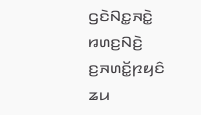ꤞꤢꤧꤡꤢ꤭ꤏꤢꤧ꤭ ꤙꤛꤢ꤬ꤡꤢꤧ꤬ ꤢ꤬ꤏꤛꤢꤩ꤭ꤐꤟꤢꤨ ꤘꤣ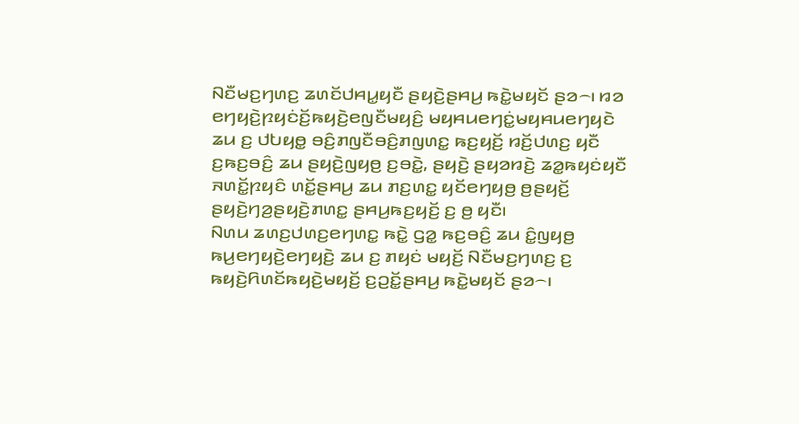ꤡꤢꤪꤗꤢ꤬ꤚꤛꤢ꤬ ꤘꤛꤢꤩꤓꤌꤣ꤭ꤟꤢꤪ ꤔꤟꤢꤧ꤬ꤔꤌꤣ꤬ ꤒꤢꤧ꤭ꤗꤟꤢꤩ ꤔꤤ꤮꤯ ꤙꤤ ꤕꤚꤟꤢꤧ꤬ꤐꤟꤢꤦꤢꤩ꤬ꤒꤟꤢꤧ꤬ꤕꤜꤢꤪꤗꤟꤢꤨ꤬ ꤗꤟꤌꤣꤕꤚꤢꤦ꤭ꤗꤟꤌꤣꤕꤚꤟꤢꤧ ꤘꤣ ꤢ꤬ ꤓꤝꤟꤥ꤭ ꤋꤢꤨ꤬ꤊꤜꤢꤪꤋꤢꤨ꤬ꤊꤜꤛꤢ꤭ ꤒꤢ꤬ꤟꤢꤩ꤬ ꤙꤢꤩ꤬ꤓꤛꤢ꤬ ꤟꤢꤪ ꤢ꤬ꤒꤢ꤬ꤋꤢꤨ꤬ ꤘꤣ ꤔꤟꤢꤧ꤬ꤜꤟꤥ꤬ ꤢ꤬ꤋꤢꤧ꤭, ꤔꤟꤢꤧ꤬ ꤔꤟꤤꤙꤢꤧ꤬ ꤘꤤ꤭ꤒꤟꤢꤦꤟꤢꤪ ꤏꤛꤢꤩ꤭ꤐꤟꤢꤨ ꤛꤢꤩ꤭ꤔꤌꤣ꤬ ꤘꤣ ꤊꤢ꤬ꤛꤢ꤭ ꤟꤢꤩꤕꤚꤟꤥ꤬ ꤥ꤬ꤔꤟꤢꤩ꤬ ꤔꤟꤢꤧ꤬ꤚꤤ꤬ꤔꤟꤢꤧ꤬ꤊꤛꤢ꤭ ꤔꤌꤣ꤬ꤒꤢ꤬ꤟꤢꤩ꤬ ꤢ꤬ ꤥ꤬ ꤟꤢꤪ꤯
ꤡꤛꤣ ꤘꤛꤢ꤬ꤓꤛꤢ꤬ꤕꤚꤛꤢ꤭ ꤒꤢꤧ꤭ ꤞꤤ꤭ ꤒꤢ꤬ꤋꤢꤨ꤬ ꤘꤣ ꤢꤨ꤭ꤜꤟꤥ꤬ ꤒꤣ꤬ꤕꤚꤟꤢꤧ꤬ꤕꤚꤟꤢꤧ꤬ ꤘꤣ ꤢ꤬ ꤊꤟꤢꤦ ꤗꤟꤢꤩ꤬ ꤡꤢꤪꤗꤢ꤬ꤚꤛꤢ꤬ ꤢ꤬ ꤒꤟꤢꤧ꤬ꤖꤛꤢꤩꤒꤟꤢꤧ꤬ꤗꤟꤢꤩ꤬ ꤢ꤬ꤑꤢꤩ꤭ꤔꤌꤣ꤬ ꤒꤢꤧ꤭ꤗꤟꤢꤩ ꤔꤤ꤮꤯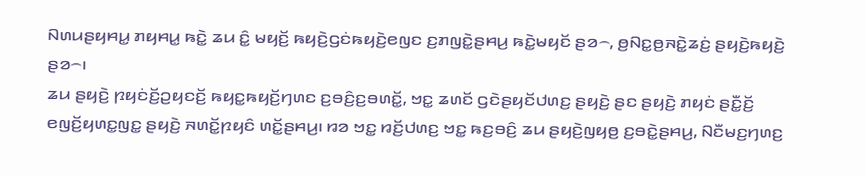ꤡꤛꤣꤔꤟꤌꤣ꤭ ꤊꤟꤌꤣ꤭ ꤒꤢꤧ꤭ ꤘꤣ ꤢꤨ꤭ ꤗꤟꤢꤩ꤬ ꤒꤟꤢꤧ꤬ꤞꤢꤦꤒꤟꤢꤧ꤬ꤕꤜꤢ ꤢ꤬ꤊꤜꤢꤧ꤭ꤔꤌꤣ꤬ ꤒꤢꤧ꤭ꤗꤟꤢꤩ ꤔꤤ꤮, ꤥ꤬ꤡꤢ꤭ꤥ꤬ꤏꤢꤧ꤭ꤘꤢꤦ꤬ ꤔꤟꤢꤧ꤬ꤒꤟꤢꤧ꤬ ꤔꤤ꤮꤯
ꤘꤣ ꤔꤟꤢꤧ꤬ ꤐꤟꤢꤦꤢꤩ꤬ꤑꤟꤢꤢꤩ꤬ ꤒꤟꤢ꤭ꤒꤟꤢꤩ꤬ꤚꤛꤢ ꤢ꤬ꤋꤢꤨ꤬ꤢ꤬ꤋꤛꤢꤩ꤭, ꤠꤢ꤭ ꤘꤛꤢꤩ ꤞꤢꤧꤔꤟꤢꤩꤓꤛꤢ꤬ ꤔꤟꤢꤧ꤬ ꤔꤢ ꤔꤟꤢꤧ꤬ ꤊꤟꤢꤦ ꤔꤢꤪ꤭ꤢꤩ꤬ ꤕꤜꤢꤩ꤬ꤟꤛꤢ꤭ꤜꤢ꤭ ꤔꤟꤢꤧ꤬ ꤏꤛꤢꤩ꤭ꤐꤟꤢꤨ ꤛꤢꤩ꤭ꤔꤌꤣ꤬꤯ ꤙꤤ ꤠꤢ꤭ ꤙꤢꤩ꤬ꤓꤛꤢ꤬ ꤠꤢ꤭ ꤒꤢ꤬ꤋꤢꤨ꤬ ꤘꤣ ꤔꤟꤢꤧ꤬ꤜꤟꤥ꤬ ꤢ꤬ꤋꤢꤧ꤭ꤔꤌꤣ꤬, ꤡꤢꤪꤗꤢ꤬ꤚꤛꤢ꤬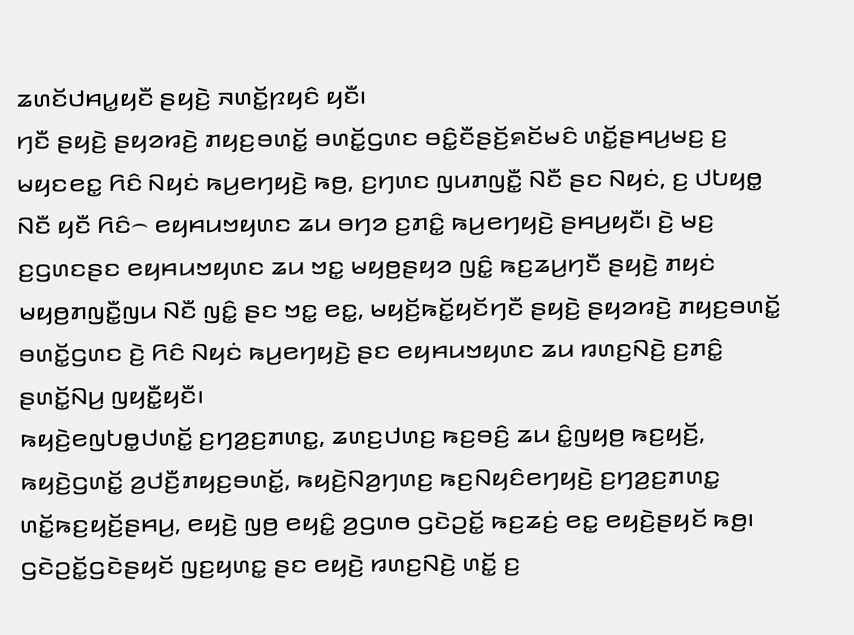ꤘꤛꤢꤩꤓꤌꤣ꤭ꤟꤢꤪ ꤔꤟꤢꤧ꤬ ꤏꤛꤢꤩ꤭ꤐꤟꤢꤨ ꤟꤢꤪ꤯
ꤚꤢꤪ ꤔꤟꤢꤧ꤬ ꤔꤟꤤꤙꤢꤧ꤬ ꤊꤟꤢ꤬ꤋꤛꤢꤩ꤭ ꤋꤛꤢꤩ꤭ꤞꤛꤢ ꤋꤢꤨ꤭ꤢꤪꤔꤢꤩ꤬ꤎꤢꤩꤗꤢꤨ ꤛꤢꤩ꤭ꤔꤌꤣ꤬ꤗꤢ꤬ ꤢ꤬ ꤗꤟꤢꤕꤢ꤭ ꤖꤢꤨ ꤡꤟꤢꤦ ꤒꤣ꤬ꤕꤚꤟꤢꤧ꤬ ꤒꤥ꤬, ꤢ꤬ꤚꤛꤢ ꤜꤣꤊꤜꤢꤪ꤭ ꤡꤢꤪ ꤔꤢ ꤡꤟꤢꤦ, ꤢ꤬ ꤓꤝꤟꤥ꤭ ꤡꤢꤪ ꤟꤢꤪ ꤖꤢꤨ꤮ ꤕꤟꤌꤣꤠꤟꤛꤢ ꤘꤣ ꤋꤚꤤ ꤢ꤬ꤊꤢꤨ꤭ ꤒꤣ꤬ꤕꤚꤟꤢꤧ꤬ ꤔꤌꤣ꤬ꤟꤢꤪ꤯ ꤢꤧ꤬ ꤗꤢ꤬ ꤢ꤬ꤞꤛꤢꤔꤢ ꤕꤟꤌꤣꤠꤟꤛꤢ ꤘꤣ ꤠꤢ꤭ ꤗꤟꤥ꤬ꤔꤟꤤ ꤜꤢꤨ꤭ ꤒꤢ꤬ꤘꤣ꤬ꤚꤢꤪ ꤔꤟꤢꤧ꤬ ꤊꤟꤢꤦ ꤗꤟꤥ꤬ꤊꤜꤢꤪ꤭ꤜꤣ ꤡꤢꤪ ꤜꤢꤨ꤭ ꤔꤢ ꤠꤢ꤭ ꤕꤢ꤭, ꤗꤟꤢꤩ꤬ꤒꤢꤩ꤭ꤟꤢꤩꤚꤢꤪ ꤔꤟꤢꤧ꤬ ꤔꤟꤤꤙꤢꤧ꤬ ꤊꤟꤢ꤬ꤋꤛꤢꤩ꤭ ꤋꤛꤢꤩ꤭ꤞꤛꤢ ꤢꤧ꤬ ꤖꤢꤨ ꤡꤟꤢꤦ ꤒꤣ꤬ꤕꤚꤟꤢꤧ꤬ ꤔꤢ ꤕꤟꤌꤣꤠꤟꤛꤢ ꤘꤣ ꤙꤛꤢ꤬ꤡꤢꤧ꤬ ꤢ꤬ꤊꤢꤨ꤭ ꤔꤛꤢꤩ꤭ꤡꤣ꤬ ꤜꤟꤢꤪ꤭ꤟꤢꤪ꤯
ꤒꤟꤢꤧ꤬ꤕꤜꤝꤥ꤭ꤓꤛꤢꤩ꤭ ꤢ꤬ꤚꤤ꤬ꤢ꤬ꤊꤛꤢ꤭, ꤘꤛꤢ꤬ꤓꤛꤢ꤬ ꤒꤢ꤬ꤋꤢꤨ꤬ ꤘꤣ ꤢꤨ꤭ꤜꤟꤥ꤬ ꤒꤢ꤬ꤟꤢꤩ꤬, ꤒꤟꤢꤧ꤬ꤞꤛꤢꤩ꤭ ꤤ꤬ꤓꤢꤪ꤬ꤊꤟꤢ꤬ꤋꤛꤢꤩ꤭, ꤒꤟꤢꤧ꤬ꤡꤤ꤬ꤚꤛꤢ꤬ ꤒꤢ꤬ꤡꤟꤢꤨꤕꤚꤟꤢꤧ꤬ ꤢ꤬ꤚꤤ꤬ꤢ꤬ꤊꤛꤢ꤭ ꤛꤢꤩ꤭ꤒꤢ꤬ꤟꤢꤩ꤬ꤔꤌꤣ꤬, ꤕꤟꤢꤧ꤬ ꤜꤥ꤬ ꤕꤟꤢꤨ꤭ ꤤ꤬ꤞꤛꤥ ꤞꤢꤧꤑꤢꤩ꤭ ꤒꤢ꤬ꤘꤢꤦ꤬ ꤕꤢ꤭ ꤕꤟꤢꤧ꤬ꤔꤟꤢꤩ ꤒꤥ꤬꤯
ꤞꤢꤧꤑꤢꤩ꤭ꤞꤢꤧꤔꤟꤢꤩ ꤜꤢ꤬ꤟꤛꤢ꤭ ꤔꤢ ꤕꤟꤢꤧ꤬ ꤙꤛꤢ꤬ꤡꤢꤧ꤬ ꤛꤢꤩ꤭ ꤢ꤬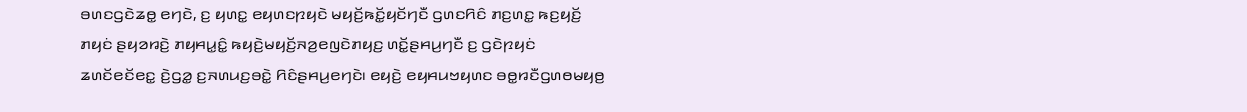ꤋꤛꤢꤞꤢꤧꤘꤥ꤭ ꤕꤚꤢꤧ, ꤢ꤬ ꤟꤛꤢ꤭ ꤕꤟꤛꤢꤐꤟꤢꤧ ꤗꤟꤢꤩ꤬ꤒꤢꤩ꤭ꤟꤢꤩꤚꤢꤪ ꤞꤛꤢꤖꤢꤨ ꤊꤢ꤬ꤛꤢ꤭ ꤒꤢ꤬ꤟꤢꤩ꤬ ꤊꤟꤢꤦ ꤔꤟꤤꤙꤢꤧ꤬ ꤊꤟꤌꤣ꤭ꤢꤨ꤭ ꤒꤟꤢꤧ꤬ꤗꤟꤢꤩ꤬ꤏꤤ꤬ꤕꤜꤢꤧꤊꤟꤢ꤬ ꤛꤢꤩ꤭ꤔꤌꤣ꤬ꤚꤢꤪ ꤢ꤬ ꤞꤢꤧꤐꤟꤢꤦ ꤘꤛꤢꤩꤕꤢꤩꤕꤢ꤭ ꤢꤧ꤬ꤞꤤ꤭ ꤢ꤬ꤏꤛꤣꤢ꤬ꤋꤢꤧ꤭ ꤖꤢꤨꤔꤌꤣ꤬ꤕꤚꤢꤧ꤯ ꤕꤟꤢꤧ꤬ ꤕꤟꤌꤣꤠꤟꤛꤢ ꤋꤥ꤭ꤙꤢꤪꤞꤛꤥꤗꤟꤥ꤬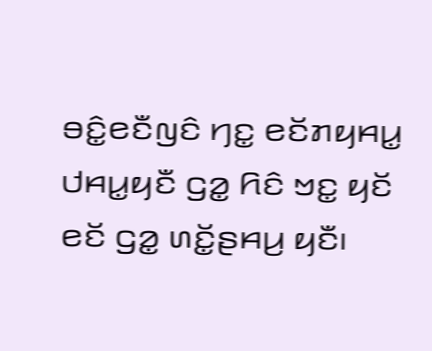ꤋꤢꤨ꤭ꤕꤢꤪꤜꤢꤨ ꤚꤢ꤭ ꤕꤢꤩꤊꤟꤌꤣ꤭ ꤓꤌꤣ꤭ꤟꤢꤪ ꤞꤤ꤭ ꤖꤢꤨ ꤠꤢ꤭ ꤟꤢꤩ ꤕꤢꤩ ꤞꤤ꤭ ꤛꤢꤩ꤭ꤔꤌꤣ꤬ ꤟꤢꤪ꤯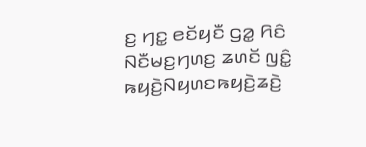ꤢ꤬ ꤚꤢ꤭ ꤕꤢꤩꤟꤢꤪ ꤞꤤ꤭ ꤖꤢꤨ ꤡꤢꤪꤗꤢ꤬ꤚꤛꤢ꤬ ꤘꤛꤢꤩ ꤜꤢꤨ꤭ ꤒꤟꤢꤧ꤬ꤡꤟꤛꤢꤒꤟꤢꤧ꤬ꤘꤢꤧ꤬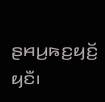ꤔꤌꤣ꤬ꤒꤢ꤬ꤟꤢꤩ꤬ ꤟꤢꤪ꤯